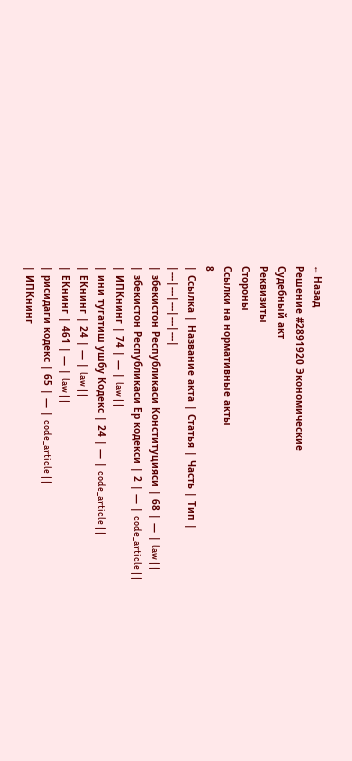← Назад
Решение #2891920 Экономические
Судебный акт
Реквизиты
Стороны
Ссылки на нормативные акты
8
| Ссылка | Название акта | Статья | Часть | Тип |
|---|---|---|---|---|
| збекистон Республикаси Конституцияси | 68 | — | law | |
| збекистон Республикаси Ер кодекси | 2 | — | code_article | |
| ИПКнинг | 74 | — | law | |
| ини тугатиш ушбу Кодекс | 24 | — | code_article | |
| ЕКнинг | 24 | — | law | |
| ЕКнинг | 461 | — | law | |
| рисидаги кодекс | 65 | — | code_article | |
| ИПКнинг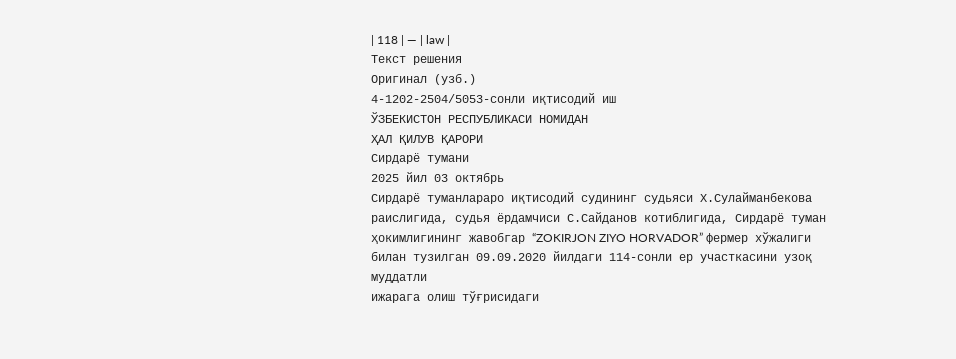| 118 | — | law |
Текст решения
Оригинал (узб.)
4-1202-2504/5053-сонли иқтисодий иш
ЎЗБЕКИСТОН РЕСПУБЛИКАСИ НОМИДАН
ҲАЛ ҚИЛУВ ҚАРОРИ
Сирдарё тумани
2025 йил 03 октябрь
Сирдарё туманлараро иқтисодий судининг судьяси Х.Сулайманбекова
раислигида, судья ёрдамчиси С.Сайданов котиблигида, Сирдарё туман
ҳокимлигининг жавобгар “ZOKIRJON ZIYO HORVADOR” фермер хўжалиги
билан тузилган 09.09.2020 йилдаги 114-сонли ер участкасини узоқ муддатли
ижарага олиш тўғрисидаги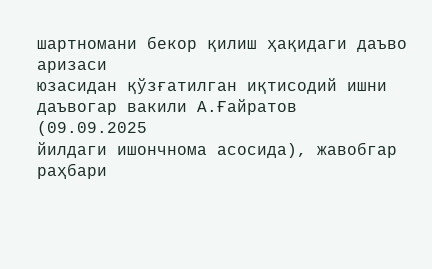шартномани бекор қилиш ҳақидаги даъво аризаси
юзасидан қўзғатилган иқтисодий ишни даъвогар вакили А.Ғайратов (09.09.2025
йилдаги ишончнома асосида), жавобгар раҳбари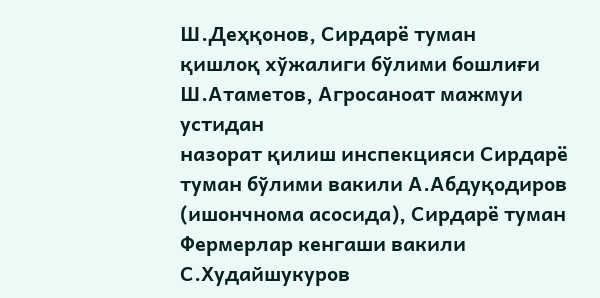Ш.Деҳқонов, Сирдарё туман
қишлоқ хўжалиги бўлими бошлиғи Ш.Атаметов, Агросаноат мажмуи устидан
назорат қилиш инспекцияси Сирдарё туман бўлими вакили А.Абдуқодиров
(ишончнома асосида), Сирдарё туман Фермерлар кенгаши вакили
С.Худайшукуров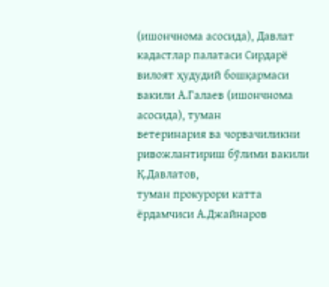(ишончнома асосида), Давлат кадастлар палатаси Сирдарё
вилоят ҳудудий бошқармаси вакили А.Галаев (ишончнома асосида), туман
ветеринария ва чорвачиликни ривожлантириш бўлими вакили Қ.Давлатов,
туман прокурори катта ёрдамчиси А.Джайнаров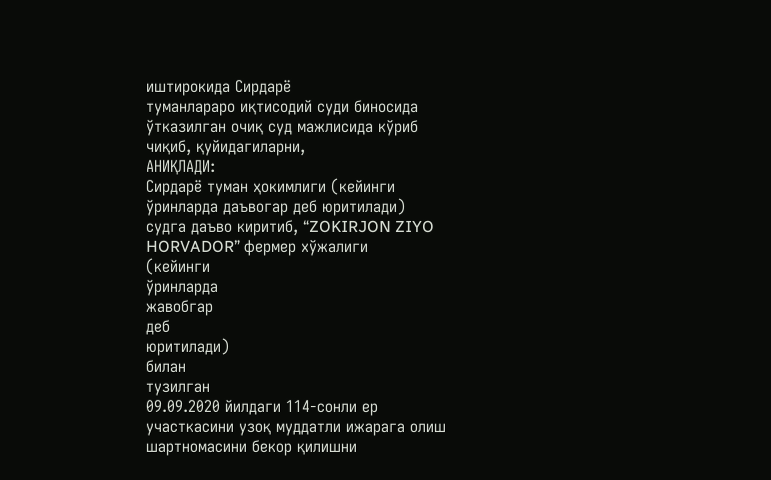иштирокида Сирдарё
туманлараро иқтисодий суди биносида ўтказилган очиқ суд мажлисида кўриб
чиқиб, қуйидагиларни,
АНИҚЛАДИ:
Сирдарё туман ҳокимлиги (кейинги ўринларда даъвогар деб юритилади)
судга даъво киритиб, “ZOKIRJON ZIYO HORVADOR” фермер хўжалиги
(кейинги
ўринларда
жавобгар
деб
юритилади)
билан
тузилган
09.09.2020 йилдаги 114-сонли ер участкасини узоқ муддатли ижарага олиш
шартномасини бекор қилишни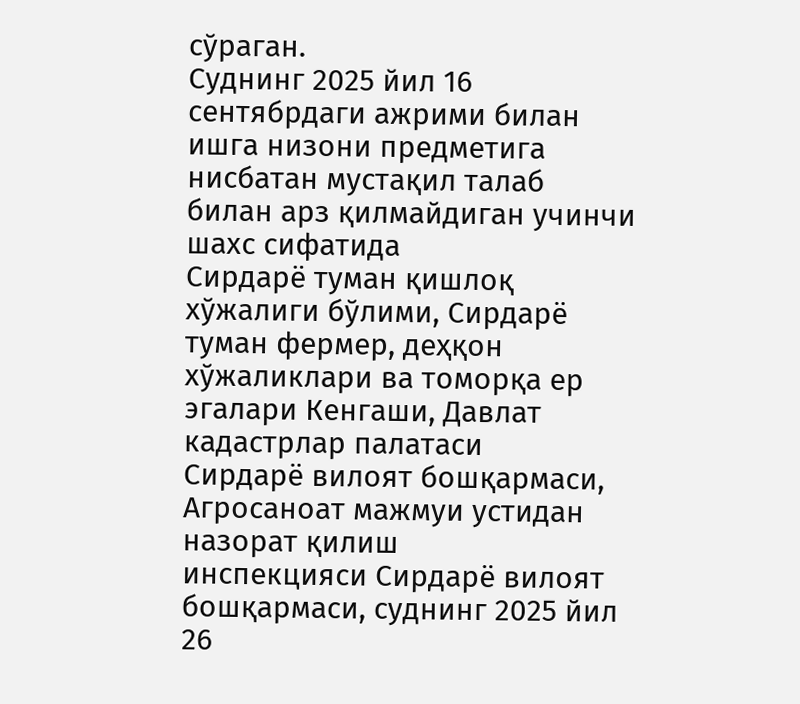сўраган.
Суднинг 2025 йил 16 сентябрдаги ажрими билан ишга низони предметига
нисбатан мустақил талаб билан арз қилмайдиган учинчи шахс сифатида
Сирдарё туман қишлоқ хўжалиги бўлими, Сирдарё туман фермер, деҳқон
хўжаликлари ва томорқа ер эгалари Кенгаши, Давлат кадастрлар палатаси
Сирдарё вилоят бошқармаси, Агросаноат мажмуи устидан назорат қилиш
инспекцияси Сирдарё вилоят бошқармаси, суднинг 2025 йил 26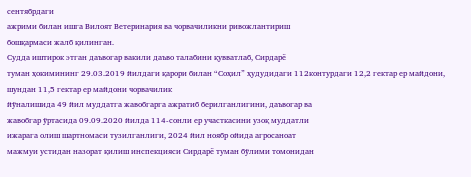сентябрдаги
ажрими билан ишга Вилоят Ветеринария ва чорвачиликни ривожлантириш
бошқармаси жалб қилинган.
Судда иштирок этган даъвогар вакили даъво талабини қувватлаб, Сирдарё
туман ҳокимининг 29.03.2019 йилдаги қарори билан “Соҳил” ҳудудидаги 112контурдаги 12,2 гектар ер майдони, шундан 11,5 гектар ер майдони чорвачилик
йўналишида 49 йил муддатга жавобгарга ажратиб берилганлигини, даъвогар ва
жавобгар ўртасида 09.09.2020 йилда 114-сонли ер участкасини узоқ муддатли
ижарага олиш шартномаси тузилганлиги, 2024 йил ноябр ойида агросаноат
мажмуи устидан назорат қилиш инспекцияси Сирдарё туман бўлими томонидан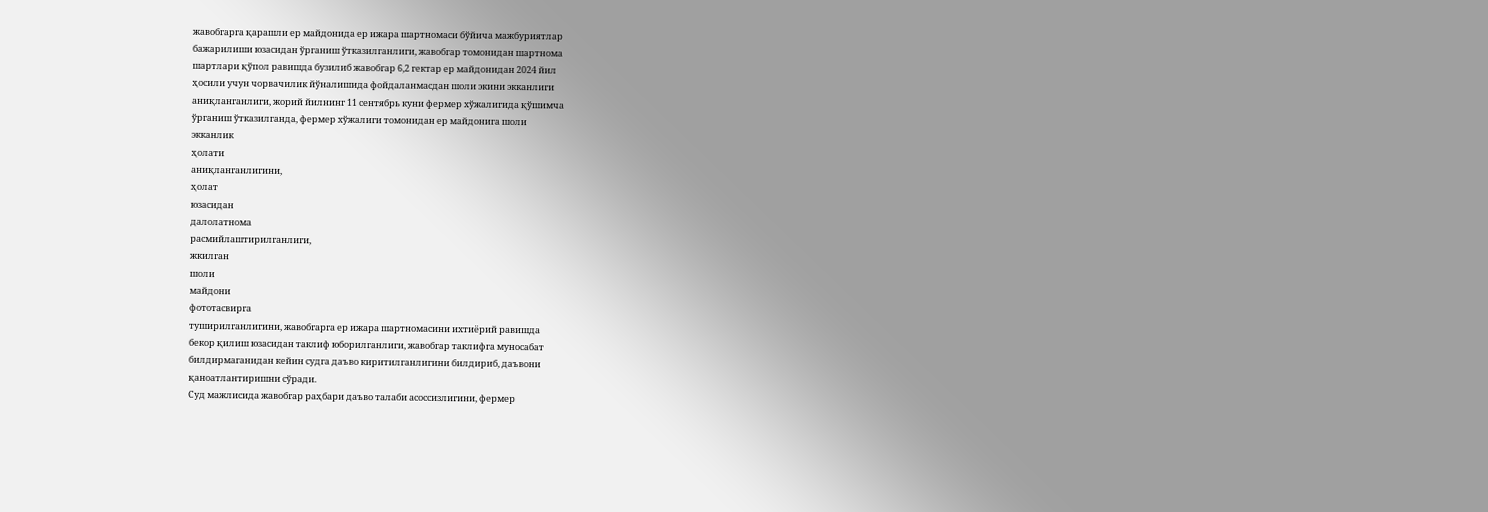жавобгарга қарашли ер майдонида ер ижара шартномаси бўйича мажбуриятлар
бажарилиши юзасидан ўрганиш ўтказилганлиги, жавобгар томонидан шартнома
шартлари қўпол равишда бузилиб жавобгар 6,2 гектар ер майдонидан 2024 йил
ҳосили учун чорвачилик йўналишида фойдаланмасдан шоли экини экканлиги
аниқланганлиги, жорий йилнинг 11 сентябрь куни фермер хўжалигида қўшимча
ўрганиш ўтказилганда, фермер хўжалиги томонидан ер майдонига шоли
экканлик
ҳолати
аниқланганлигини,
ҳолат
юзасидан
далолатнома
расмийлаштирилганлиги,
жкилган
шоли
майдони
фототасвирга
туширилганлигини, жавобгарга ер ижара шартномасини ихтиёрий равишда
бекор қилиш юзасидан таклиф юборилганлиги, жавобгар таклифга муносабат
билдирмаганидан кейин судга даъво киритилганлигини билдириб, даъвони
қаноатлантиришни сўради.
Суд мажлисида жавобгар раҳбари даъво талаби асоссизлигини, фермер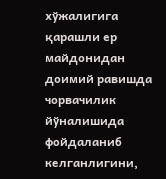хўжалигига қарашли ер майдонидан доимий равишда чорвачилик йўналишида
фойдаланиб келганлигини,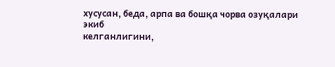хусусан, беда, арпа ва бошқа чорва озуқалари экиб
келганлигини,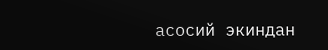асосий экиндан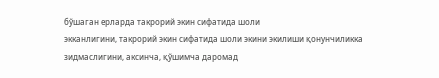бўшаган ерларда такрорий экин сифатида шоли
экканлигини, такрорий экин сифатида шоли экини экилиши қонунчиликка
зидмаслигини, аксинча, қўшимча даромад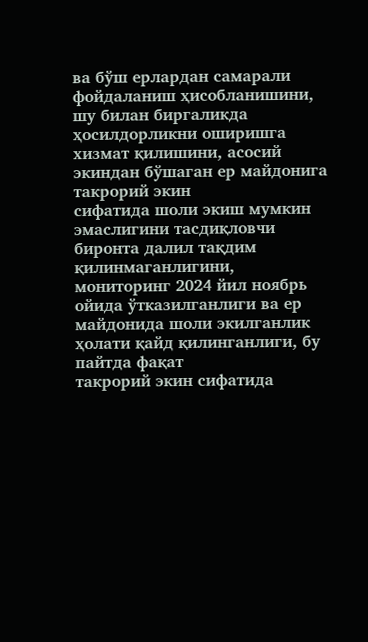ва бўш ерлардан самарали
фойдаланиш ҳисобланишини, шу билан биргаликда ҳосилдорликни оширишга
хизмат қилишини, асосий экиндан бўшаган ер майдонига такрорий экин
сифатида шоли экиш мумкин эмаслигини тасдиқловчи биронта далил тақдим
қилинмаганлигини, мониторинг 2024 йил ноябрь ойида ўтказилганлиги ва ер
майдонида шоли экилганлик ҳолати қайд қилинганлиги, бу пайтда фақат
такрорий экин сифатида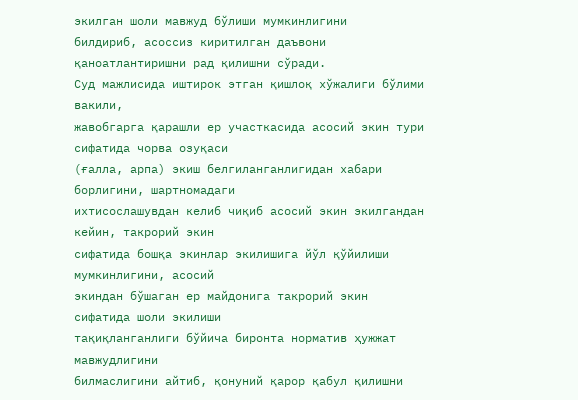экилган шоли мавжуд бўлиши мумкинлигини
билдириб, асоссиз киритилган даъвони қаноатлантиришни рад қилишни сўради.
Суд мажлисида иштирок этган қишлоқ хўжалиги бўлими вакили,
жавобгарга қарашли ер участкасида асосий экин тури сифатида чорва озуқаси
(ғалла, арпа) экиш белгиланганлигидан хабари борлигини, шартномадаги
ихтисослашувдан келиб чиқиб асосий экин экилгандан кейин, такрорий экин
сифатида бошқа экинлар экилишига йўл қўйилиши мумкинлигини, асосий
экиндан бўшаган ер майдонига такрорий экин сифатида шоли экилиши
тақиқланганлиги бўйича биронта норматив ҳужжат мавжудлигини
билмаслигини айтиб, қонуний қарор қабул қилишни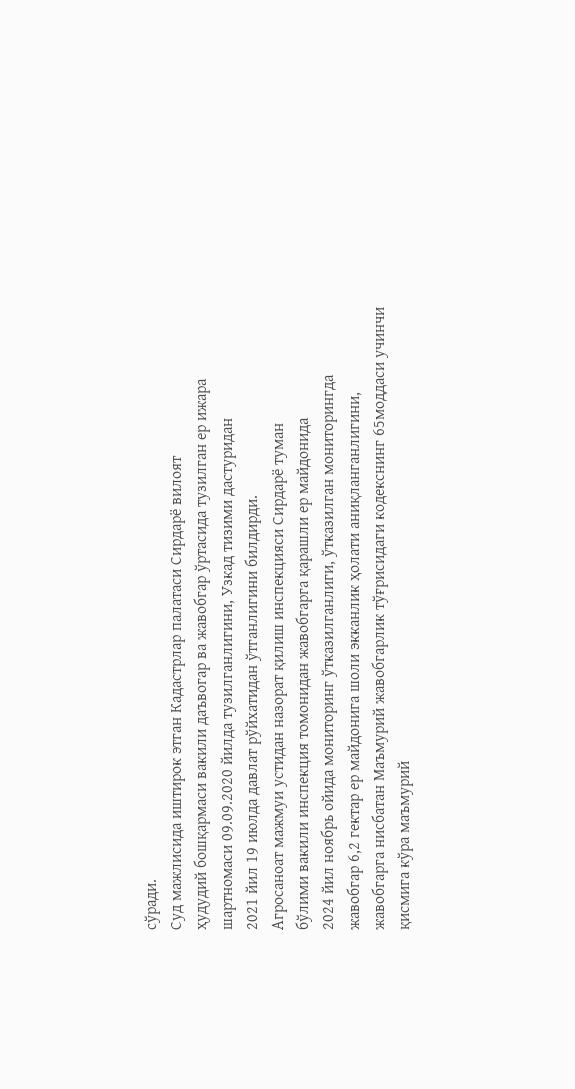сўради.
Суд мажлисида иштирок этган Кадастрлар палатаси Сирдарё вилоят
ҳудудий бошқармаси вакили даъвогар ва жавобгар ўртасида тузилган ер ижара
шартномаси 09.09.2020 йилда тузилганлигини, Узкад тизими дастуридан
2021 йил 19 июлда давлат рўйхатидан ўтганлигини билдирди.
Агросаноат мажмуи устидан назорат қилиш инспекцияси Сирдарё туман
бўлими вакили инспекция томонидан жавобгарга қарашли ер майдонида
2024 йил ноябрь ойида мониторинг ўтказилганлиги, ўтказилган мониторингда
жавобгар 6,2 гектар ер майдонига шоли экканлик ҳолати аниқланганлигини,
жавобгарга нисбатан Маъмурий жавобгарлик тўғрисидаги кодекснинг 65моддаси учинчи қисмига кўра маъмурий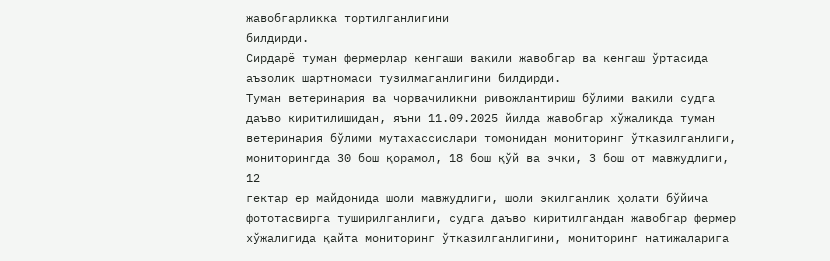жавобгарликка тортилганлигини
билдирди.
Сирдарё туман фермерлар кенгаши вакили жавобгар ва кенгаш ўртасида
аъзолик шартномаси тузилмаганлигини билдирди.
Туман ветеринария ва чорвачиликни ривожлантириш бўлими вакили судга
даъво киритилишидан, яъни 11.09.2025 йилда жавобгар хўжаликда туман
ветеринария бўлими мутахассислари томонидан мониторинг ўтказилганлиги,
мониторингда 30 бош қорамол, 18 бош қўй ва эчки, 3 бош от мавжудлиги, 12
гектар ер майдонида шоли мавжудлиги, шоли экилганлик ҳолати бўйича
фототасвирга туширилганлиги, судга даъво киритилгандан жавобгар фермер
хўжалигида қайта мониторинг ўтказилганлигини, мониторинг натижаларига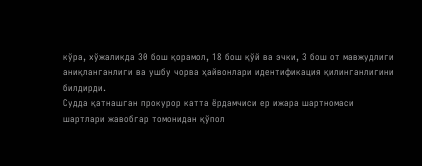кўра, хўжаликда 30 бош қорамол, 18 бош қўй ва эчки, 3 бош от мавжудлиги
аниқланганлиги ва ушбу чорва ҳайвонлари идентификация қилинганлигини
билдирди.
Судда қатнашган прокурор катта ёрдамчиси ер ижара шартномаси
шартлари жавобгар томонидан қўпол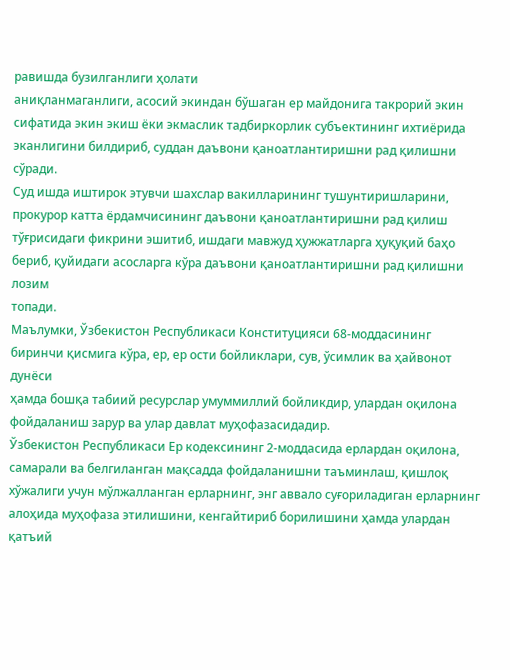равишда бузилганлиги ҳолати
аниқланмаганлиги, асосий экиндан бўшаган ер майдонига такрорий экин
сифатида экин экиш ёки экмаслик тадбиркорлик субъектининг ихтиёрида
эканлигини билдириб, суддан даъвони қаноатлантиришни рад қилишни сўради.
Суд ишда иштирок этувчи шахслар вакилларининг тушунтиришларини,
прокурор катта ёрдамчисининг даъвони қаноатлантиришни рад қилиш
тўғрисидаги фикрини эшитиб, ишдаги мавжуд ҳужжатларга ҳуқуқий баҳо
бериб, қуйидаги асосларга кўра даъвони қаноатлантиришни рад қилишни лозим
топади.
Маълумки, Ўзбекистон Республикаси Конституцияси 68-моддасининг
биринчи қисмига кўра, ер, ер ости бойликлари, сув, ўсимлик ва ҳайвонот дунёси
ҳамда бошқа табиий ресурслар умуммиллий бойликдир, улардан оқилона
фойдаланиш зарур ва улар давлат муҳофазасидадир.
Ўзбекистон Республикаси Ер кодексининг 2-моддасида ерлардан оқилона,
самарали ва белгиланган мақсадда фойдаланишни таъминлаш, қишлоқ
хўжалиги учун мўлжалланган ерларнинг, энг аввало суғориладиган ерларнинг
алоҳида муҳофаза этилишини, кенгайтириб борилишини ҳамда улардан қатъий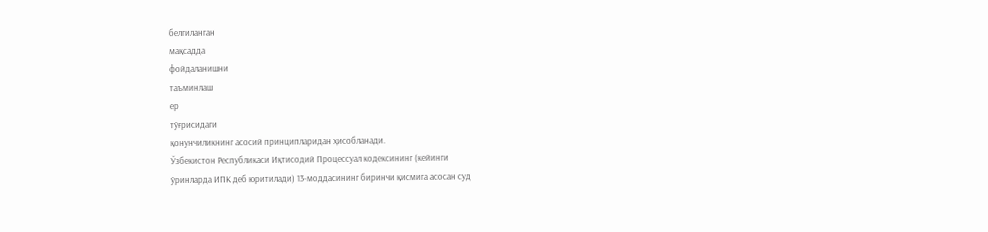белгиланган
мақсадда
фойдаланишни
таъминлаш
ер
тўғрисидаги
қонунчиликнинг асосий принципларидан ҳисобланади.
Ўзбекистон Республикаси Иқтисодий Процессуал кодексининг (кейинги
ўринларда ИПК деб юритилади) 13-моддасининг биринчи қисмига асосан суд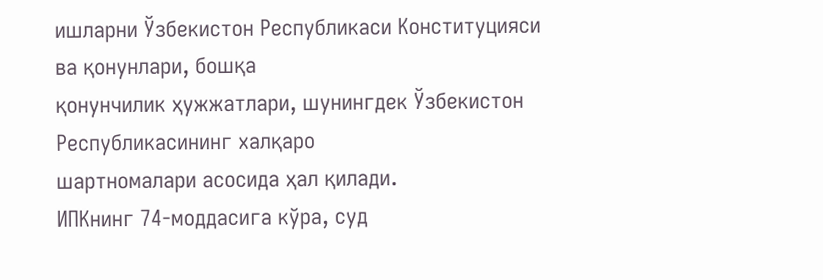ишларни Ўзбекистон Республикаси Конституцияси ва қонунлари, бошқа
қонунчилик ҳужжатлари, шунингдек Ўзбекистон Республикасининг халқаро
шартномалари асосида ҳал қилади.
ИПКнинг 74-моддасига кўра, суд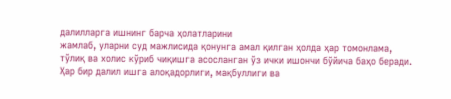далилларга ишнинг барча ҳолатларини
жамлаб, уларни суд мажлисида қонунга амал қилган ҳолда ҳар томонлама,
тўлиқ ва холис кўриб чиқишга асосланган ўз ички ишончи бўйича баҳо беради.
Ҳар бир далил ишга алоқадорлиги, мақбуллиги ва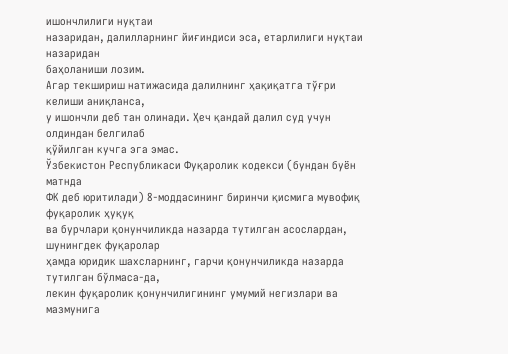ишончлилиги нуқтаи
назаридан, далилларнинг йиғиндиси эса, етарлилиги нуқтаи назаридан
баҳоланиши лозим.
Агар текшириш натижасида далилнинг ҳақиқатга тўғри келиши аниқланса,
у ишончли деб тан олинади. Ҳеч қандай далил суд учун олдиндан белгилаб
қўйилган кучга эга эмас.
Ўзбекистон Республикаси Фуқаролик кодекси (бундан буён матнда
ФК деб юритилади) 8-моддасининг биринчи қисмига мувофиқ фуқаролик ҳуқуқ
ва бурчлари қонунчиликда назарда тутилган асослардан, шунингдек фуқаролар
ҳамда юридик шахсларнинг, гарчи қонунчиликда назарда тутилган бўлмаса-да,
лекин фуқаролик қонунчилигининг умумий негизлари ва мазмунига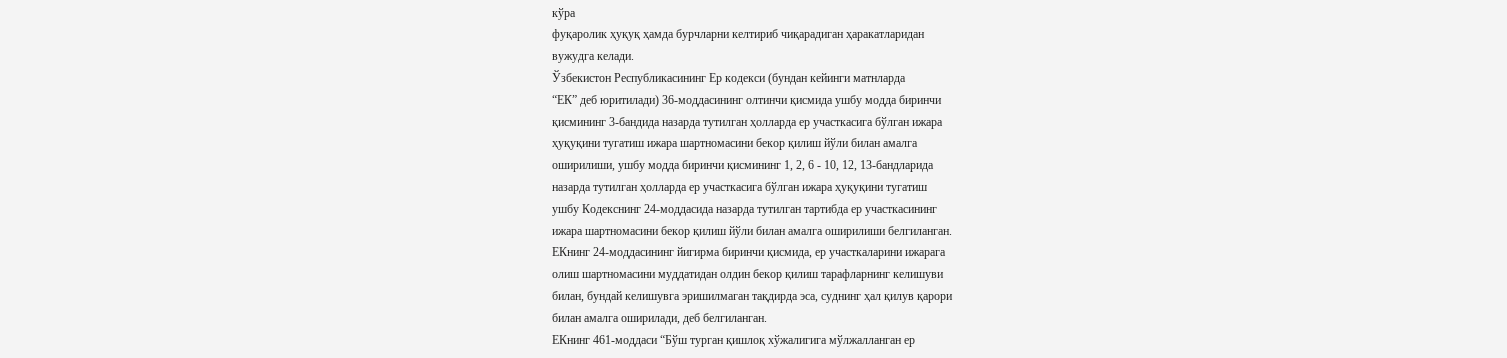кўра
фуқаролик ҳуқуқ ҳамда бурчларни келтириб чиқарадиган ҳаракатларидан
вужудга келади.
Ўзбекистон Республикасининг Ер кодекси (бундан кейинги матнларда
“ЕК” деб юритилади) 36-моддасининг олтинчи қисмида ушбу модда биринчи
қисмининг 3-бандида назарда тутилган ҳолларда ер участкасига бўлган ижара
ҳуқуқини тугатиш ижара шартномасини бекор қилиш йўли билан амалга
оширилиши, ушбу модда биринчи қисмининг 1, 2, 6 - 10, 12, 13-бандларида
назарда тутилган ҳолларда ер участкасига бўлган ижара ҳуқуқини тугатиш
ушбу Кодекснинг 24-моддасида назарда тутилган тартибда ер участкасининг
ижара шартномасини бекор қилиш йўли билан амалга оширилиши белгиланган.
ЕКнинг 24-моддасининг йигирма биринчи қисмида, ер участкаларини ижарага
олиш шартномасини муддатидан олдин бекор қилиш тарафларнинг келишуви
билан, бундай келишувга эришилмаган тақдирда эса, суднинг ҳал қилув қарори
билан амалга оширилади, деб белгиланган.
ЕКнинг 461-моддаси “Бўш турган қишлоқ хўжалигига мўлжалланган ер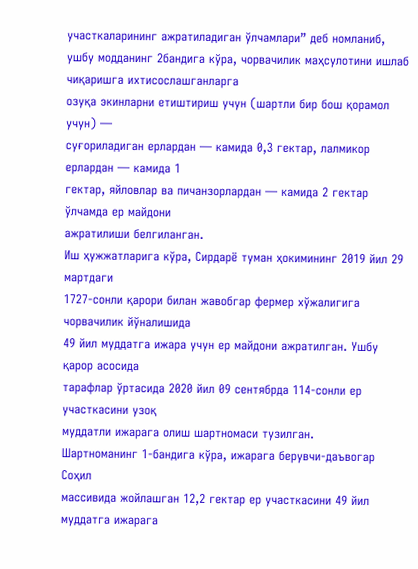участкаларининг ажратиладиган ўлчамлари” деб номланиб, ушбу модданинг 2бандига кўра, чорвачилик маҳсулотини ишлаб чиқаришга ихтисослашганларга
озуқа экинларни етиштириш учун (шартли бир бош қорамол учун) —
суғориладиган ерлардан — камида 0,3 гектар, лалмикор ерлардан — камида 1
гектар, яйловлар ва пичанзорлардан — камида 2 гектар ўлчамда ер майдони
ажратилиши белгиланган.
Иш ҳужжатларига кўра, Сирдарё туман ҳокимининг 2019 йил 29 мартдаги
1727-сонли қарори билан жавобгар фермер хўжалигига чорвачилик йўналишида
49 йил муддатга ижара учун ер майдони ажратилган. Ушбу қарор асосида
тарафлар ўртасида 2020 йил 09 сентябрда 114-сонли ер участкасини узоқ
муддатли ижарага олиш шартномаси тузилган.
Шартноманинг 1-бандига кўра, ижарага берувчи-даъвогар Соҳил
массивида жойлашган 12,2 гектар ер участкасини 49 йил муддатга ижарага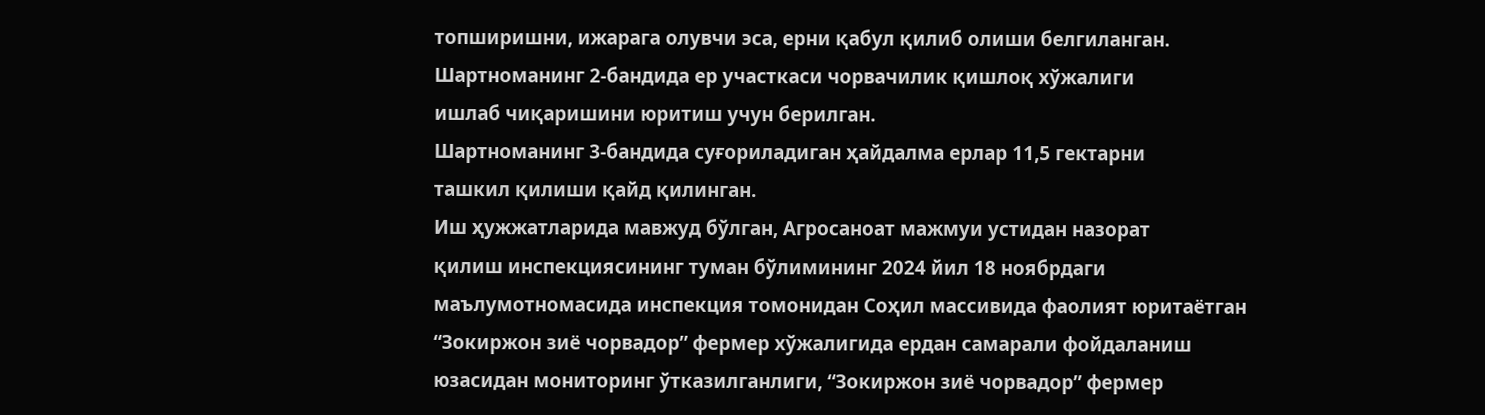топширишни, ижарага олувчи эса, ерни қабул қилиб олиши белгиланган.
Шартноманинг 2-бандида ер участкаси чорвачилик қишлоқ хўжалиги
ишлаб чиқаришини юритиш учун берилган.
Шартноманинг 3-бандида суғориладиган ҳайдалма ерлар 11,5 гектарни
ташкил қилиши қайд қилинган.
Иш ҳужжатларида мавжуд бўлган, Агросаноат мажмуи устидан назорат
қилиш инспекциясининг туман бўлимининг 2024 йил 18 ноябрдаги
маълумотномасида инспекция томонидан Соҳил массивида фаолият юритаётган
“Зокиржон зиё чорвадор” фермер хўжалигида ердан самарали фойдаланиш
юзасидан мониторинг ўтказилганлиги, “Зокиржон зиё чорвадор” фермер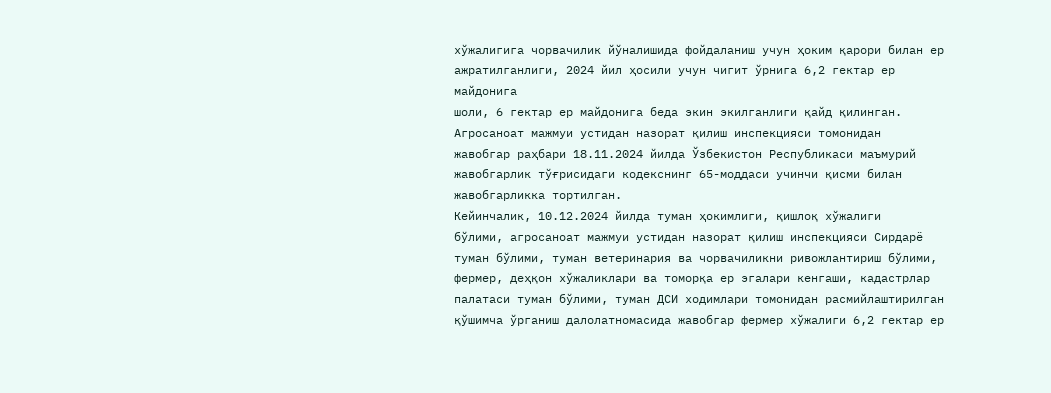хўжалигига чорвачилик йўналишида фойдаланиш учун ҳоким қарори билан ер
ажратилганлиги, 2024 йил ҳосили учун чигит ўрнига 6,2 гектар ер майдонига
шоли, 6 гектар ер майдонига беда экин экилганлиги қайд қилинган.
Агросаноат мажмуи устидан назорат қилиш инспекцияси томонидан
жавобгар раҳбари 18.11.2024 йилда Ўзбекистон Республикаси маъмурий
жавобгарлик тўғрисидаги кодекснинг 65-моддаси учинчи қисми билан
жавобгарликка тортилган.
Кейинчалик, 10.12.2024 йилда туман ҳокимлиги, қишлоқ хўжалиги
бўлими, агросаноат мажмуи устидан назорат қилиш инспекцияси Сирдарё
туман бўлими, туман ветеринария ва чорвачиликни ривожлантириш бўлими,
фермер, деҳқон хўжаликлари ва томорқа ер эгалари кенгаши, кадастрлар
палатаси туман бўлими, туман ДСИ ходимлари томонидан расмийлаштирилган
қўшимча ўрганиш далолатномасида жавобгар фермер хўжалиги 6,2 гектар ер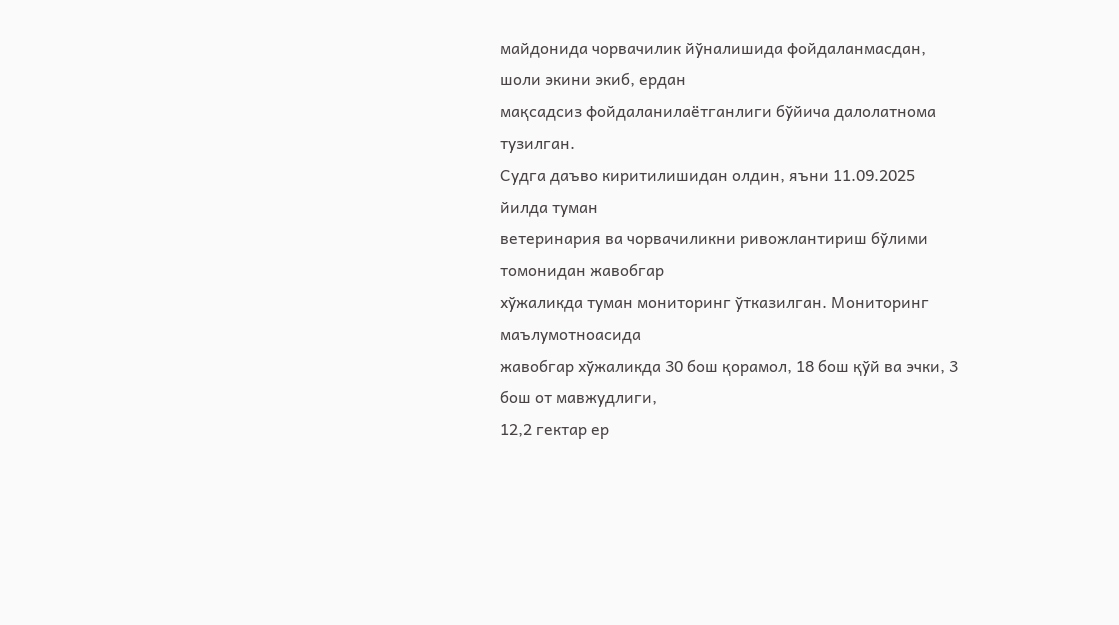майдонида чорвачилик йўналишида фойдаланмасдан, шоли экини экиб, ердан
мақсадсиз фойдаланилаётганлиги бўйича далолатнома тузилган.
Судга даъво киритилишидан олдин, яъни 11.09.2025 йилда туман
ветеринария ва чорвачиликни ривожлантириш бўлими томонидан жавобгар
хўжаликда туман мониторинг ўтказилган. Мониторинг маълумотноасида
жавобгар хўжаликда 30 бош қорамол, 18 бош қўй ва эчки, 3 бош от мавжудлиги,
12,2 гектар ер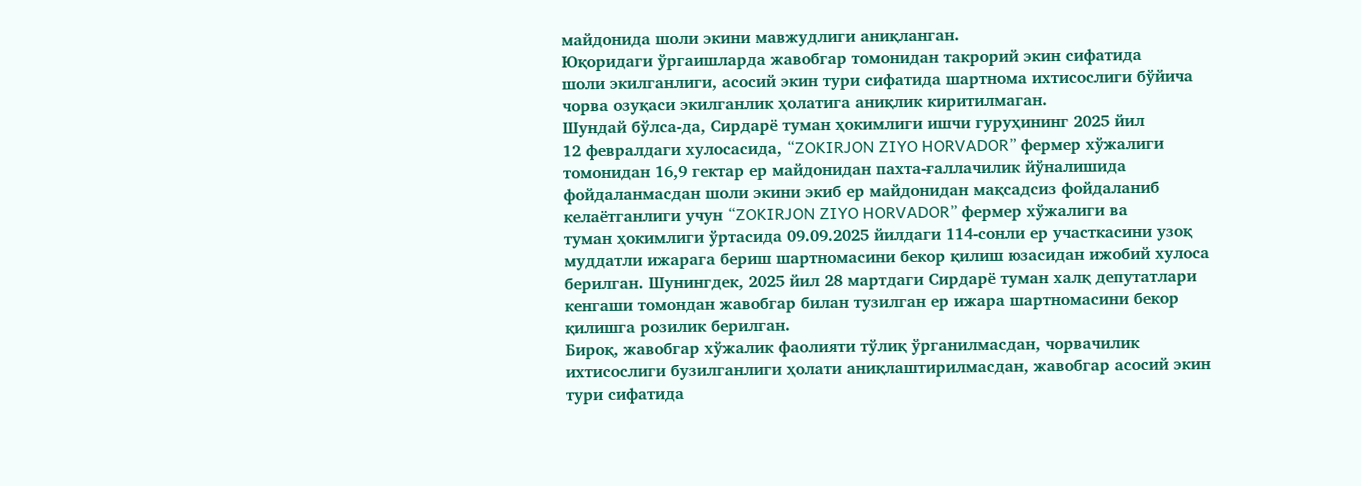майдонида шоли экини мавжудлиги аниқланган.
Юқоридаги ўргаишларда жавобгар томонидан такрорий экин сифатида
шоли экилганлиги, асосий экин тури сифатида шартнома ихтисослиги бўйича
чорва озуқаси экилганлик ҳолатига аниқлик киритилмаган.
Шундай бўлса-да, Сирдарё туман ҳокимлиги ишчи гуруҳининг 2025 йил
12 февралдаги хулосасида, “ZOKIRJON ZIYO HORVADOR” фермер хўжалиги
томонидан 16,9 гектар ер майдонидан пахта-ғаллачилик йўналишида
фойдаланмасдан шоли экини экиб ер майдонидан мақсадсиз фойдаланиб
келаётганлиги учун “ZOKIRJON ZIYO HORVADOR” фермер хўжалиги ва
туман ҳокимлиги ўртасида 09.09.2025 йилдаги 114-сонли ер участкасини узоқ
муддатли ижарага бериш шартномасини бекор қилиш юзасидан ижобий хулоса
берилган. Шунингдек, 2025 йил 28 мартдаги Сирдарё туман халқ депутатлари
кенгаши томондан жавобгар билан тузилган ер ижара шартномасини бекор
қилишга розилик берилган.
Бироқ, жавобгар хўжалик фаолияти тўлиқ ўрганилмасдан, чорвачилик
ихтисослиги бузилганлиги ҳолати аниқлаштирилмасдан, жавобгар асосий экин
тури сифатида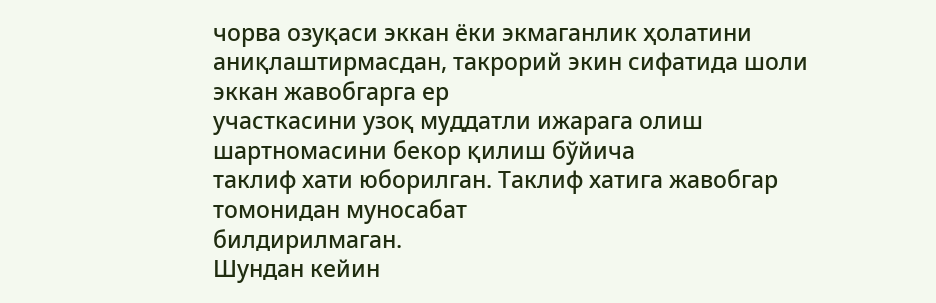чорва озуқаси эккан ёки экмаганлик ҳолатини
аниқлаштирмасдан, такрорий экин сифатида шоли эккан жавобгарга ер
участкасини узоқ муддатли ижарага олиш шартномасини бекор қилиш бўйича
таклиф хати юборилган. Таклиф хатига жавобгар томонидан муносабат
билдирилмаган.
Шундан кейин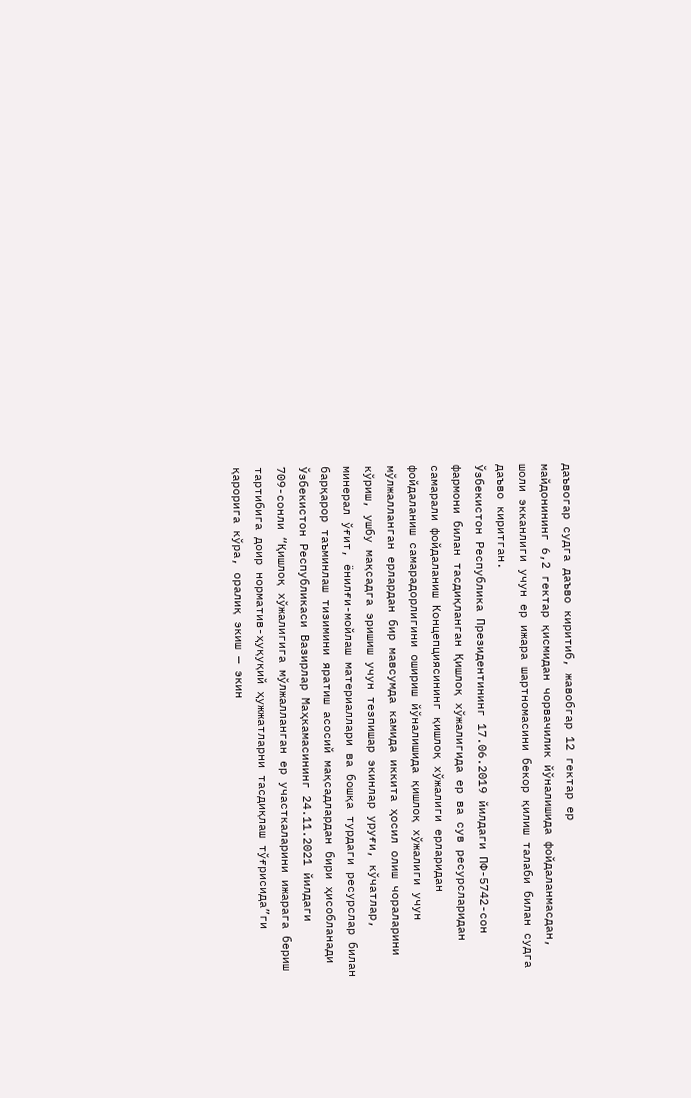даъвогар судга даъво киритиб, жавобгар 12 гектар ер
майдонининг 6,2 гектар қисмидан чорвачилик йўналишида фойдаланмасдан,
шоли экканлиги учун ер ижара шартномасини бекор қилиш талаби билан судга
даъво киритган.
Ўзбекистон Республика Президентининг 17.06.2019 йилдаги ПФ-5742-сон
фармони билан тасдиқланган Қишлоқ хўжалигида ер ва сув ресурсларидан
самарали фойдаланиш Концепциясининг қишлоқ хўжалиги ерларидан
фойдаланиш самарадорлигини ошириш йўналишида қишлоқ хўжалиги учун
мўлжалланган ерлардан бир мавсумда камида иккита ҳосил олиш чораларини
кўриш, ушбу мақсадга эришиш учун тезпишар экинлар уруғи, кўчатлар,
минерал ўғит, ёнилғи-мойлаш материаллари ва бошқа турдаги ресурслар билан
барқарор таъминлаш тизимини яратиш асосий мақсадлардан бири ҳисобланади
Ўзбекистон Республикаси Вазирлар Маҳкамасининг 24.11.2021 йилдаги
709-сонли “Қишлоқ хўжалигига мўлжалланган ер участкаларини ижарага бериш
тартибига доир норматив-ҳуқуқий ҳужжатларни тасдиқлаш тўғрисида”ги
қарорига кўра, оралиқ экиш — экин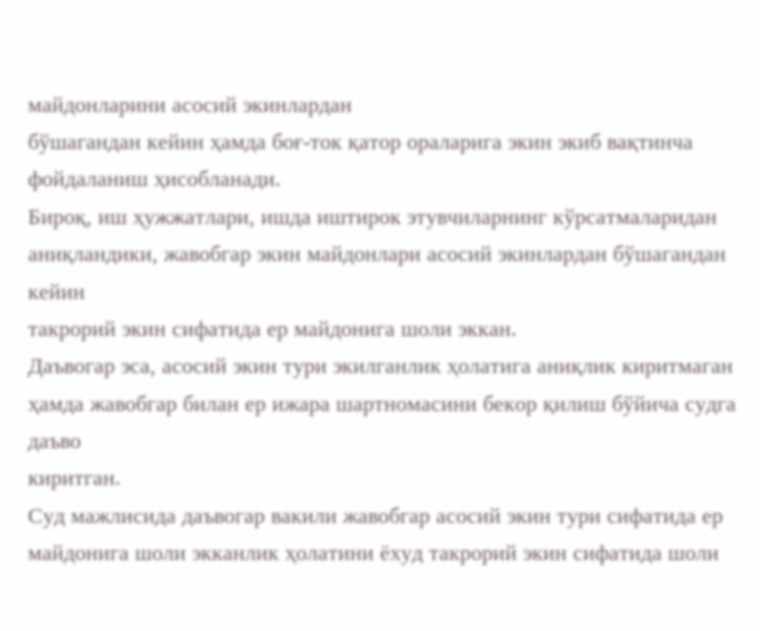майдонларини асосий экинлардан
бўшагандан кейин ҳамда боғ-ток қатор ораларига экин экиб вақтинча
фойдаланиш ҳисобланади.
Бироқ, иш ҳужжатлари, ишда иштирок этувчиларнинг кўрсатмаларидан
аниқландики, жавобгар экин майдонлари асосий экинлардан бўшагандан кейин
такрорий экин сифатида ер майдонига шоли эккан.
Даъвогар эса, асосий экин тури экилганлик ҳолатига аниқлик киритмаган
ҳамда жавобгар билан ер ижара шартномасини бекор қилиш бўйича судга даъво
киритган.
Суд мажлисида даъвогар вакили жавобгар асосий экин тури сифатида ер
майдонига шоли экканлик ҳолатини ёхуд такрорий экин сифатида шоли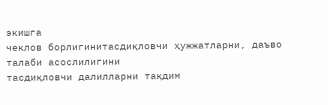экишга
чеклов борлигинитасдиқловчи ҳужжатларни, даъво талаби асослилигини
тасдиқловчи далилларни тақдим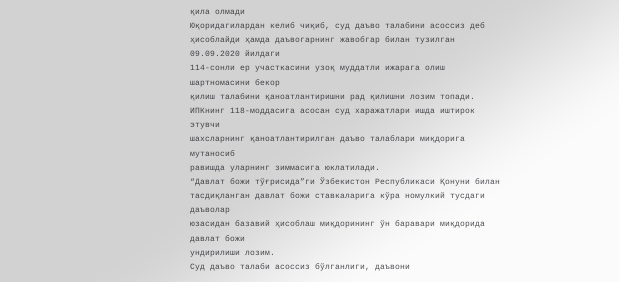қила олмади
Юқоридагилардан келиб чиқиб, суд даъво талабини асоссиз деб
ҳисоблайди ҳамда даъвогарнинг жавобгар билан тузилган 09.09.2020 йилдаги
114-сонли ер участкасини узоқ муддатли ижарага олиш шартномасини бекор
қилиш талабини қаноатлантиришни рад қилишни лозим топади.
ИПКнинг 118-моддасига асосан суд харажатлари ишда иштирок этувчи
шахсларнинг қаноатлантирилган даъво талаблари миқдорига мутаносиб
равишда уларнинг зиммасига юклатилади.
“Давлат божи тўғрисида”ги Ўзбекистон Республикаси Қонуни билан
тасдиқланган давлат божи ставкаларига кўра номулкий тусдаги даъволар
юзасидан базавий ҳисоблаш миқдорининг ўн баравари миқдорида давлат божи
ундирилиши лозим.
Суд даъво талаби асоссиз бўлганлиги, даъвони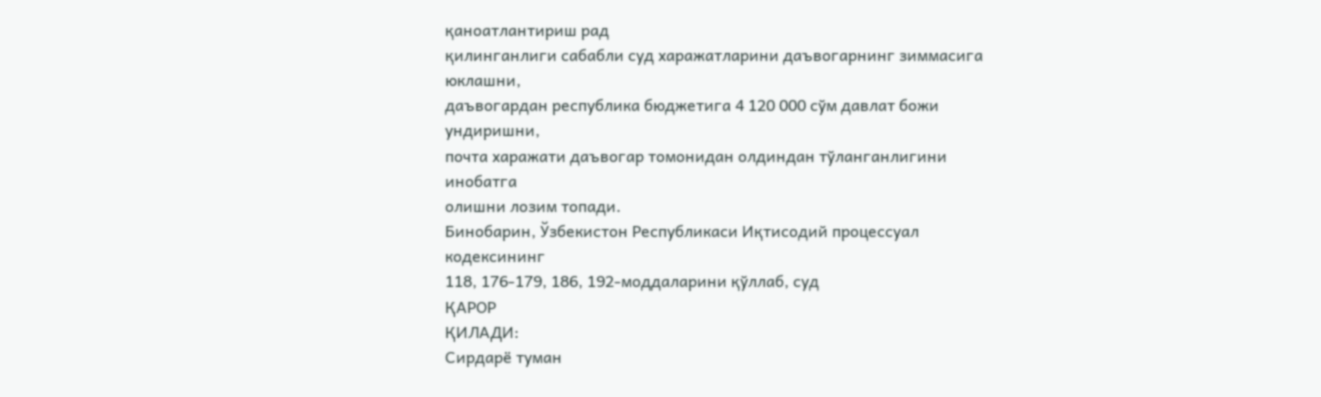қаноатлантириш рад
қилинганлиги сабабли суд харажатларини даъвогарнинг зиммасига юклашни,
даъвогардан республика бюджетига 4 120 000 сўм давлат божи ундиришни,
почта харажати даъвогар томонидан олдиндан тўланганлигини инобатга
олишни лозим топади.
Бинобарин, Ўзбекистон Республикаси Иқтисодий процессуал кодексининг
118, 176-179, 186, 192-моддаларини қўллаб, суд
ҚАРОР
ҚИЛАДИ:
Сирдарё туман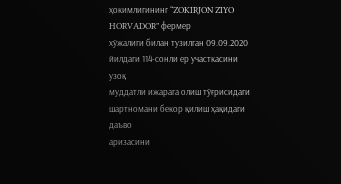ҳокимлигининг “ZOKIRJON ZIYO HORVADOR” фермер
хўжалиги билан тузилган 09.09.2020 йилдаги 114-сонли ер участкасини узоқ
муддатли ижарага олиш тўғрисидаги шартномани бекор қилиш ҳақидаги даъво
аризасини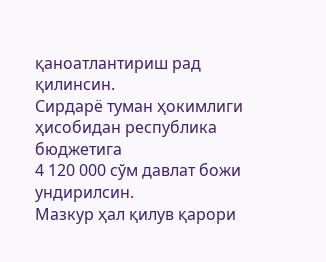қаноатлантириш рад қилинсин.
Сирдарё туман ҳокимлиги ҳисобидан республика бюджетига
4 120 000 сўм давлат божи ундирилсин.
Мазкур ҳал қилув қарори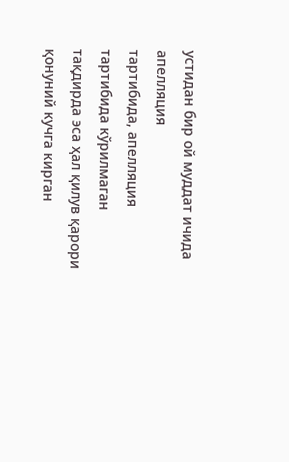устидан бир ой муддат ичида апелляция
тартибида, апелляция тартибида кўрилмаган тақдирда эса ҳал қилув қарори
қонуний кучга кирган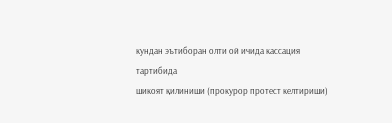кундан эътиборан олти ой ичида кассация тартибида
шикоят қилиниши (прокурор протест келтириши)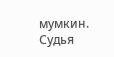мумкин.
Судья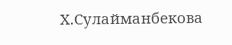Х.Сулайманбекова